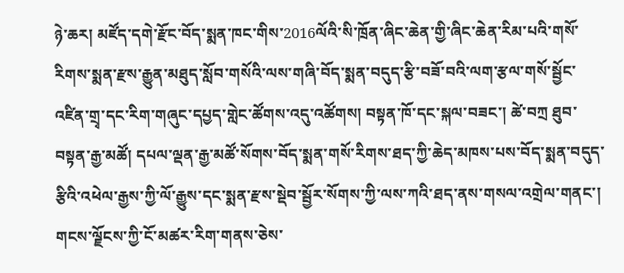ཉེ་ཆར། མཛོད་དགེ་རྫོང་བོད་སྨན་ཁང་གིས་2016ལོའི་སི་ཁྲོན་ཞིང་ཆེན་གྱི་ཞིང་ཆེན་རིམ་པའི་གསོ་རིགས་སྨན་རྫས་རྒྱུན་མཐུད་སློབ་གསོའི་ལས་གཞི་བོད་སྨན་བདུད་རྩི་བཟོ་བའི་ལག་རྩལ་གསོ་སྦྱོང་འཛིན་གྲྭ་དང་རིག་གཞུང་དཔྱད་གླེང་ཚོགས་འདུ་འཚོགས། བསྟན་ཁོ་དང་སྐལ་བཟང་། ཚེ་བཀྲ ཐུབ་བསྟན་རྒྱ་མཚོ། དཔལ་ལྡན་རྒྱ་མཚོ་སོགས་བོད་སྨན་གསོ་རིགས་ཐད་ཀྱི་ཆེད་མཁས་པས་བོད་སྨན་བདུད་རྩིའི་འཕེལ་རྒྱས་ཀྱི་ལོ་རྒྱུས་དང་སྨན་རྫས་སྡེབ་སྦྱོར་སོགས་ཀྱི་ལས་ཀའི་ཐད་ནས་གསལ་འགྲེལ་གནང་།
གངས་ལྗོངས་ཀྱི་ངོ་མཚར་རིག་གནས་ཅེས་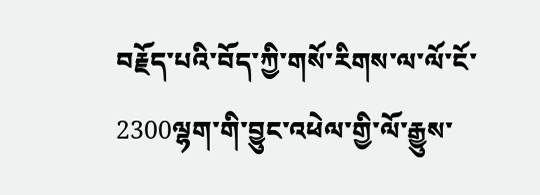བརྗོད་པའི་བོད་ཀྱི་གསོ་རིགས་ལ་ལོ་ངོ་2300ལྷག་གི་བྱུང་འཕེལ་གྱི་ལོ་རྒྱུས་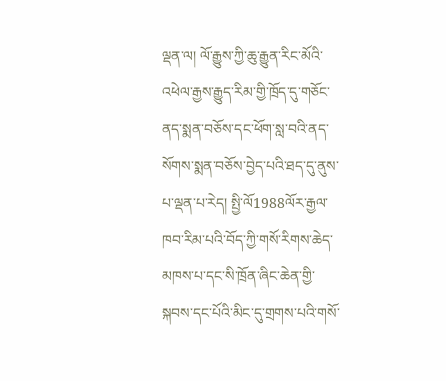ལྡན་ལ། ལོ་རྒྱུས་ཀྱི་ཆུ་རྒྱུན་རིང་མོའི་འཕེལ་རྒྱས་རྒྱུད་རིམ་གྱི་ཁྲོད་དུ་གཅོང་ནད་སྨན་བཅོས་དང་ཕོག་སླ་བའི་ནད་སོགས་སྨན་བཅོས་བྱེད་པའི་ཐད་དུ་ནུས་པ་ལྡན་པ་རེད། སྤྱི་ལོ1988ལོར་རྒྱལ་ཁབ་རིམ་པའི་བོད་ཀྱི་གསོ་རིགས་ཆེད་མཁས་པ་དང་སི་ཁྲོན་ཞིང་ཆེན་གྱི་སྐབས་དང་པོའི་མིང་དུ་གྲགས་པའི་གསོ་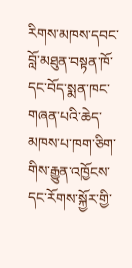རིགས་མཁས་དབང་བློ་མཐུན་བསྟན་ཁོ་དང་བོད་སྨན་ཁང་གཞན་པའི་ཆེད་མཁས་པ་ཁག་ཅིག་གིས་རྒྱུན་འཁྱོངས་དང་རོགས་སྐྱོར་གྱི་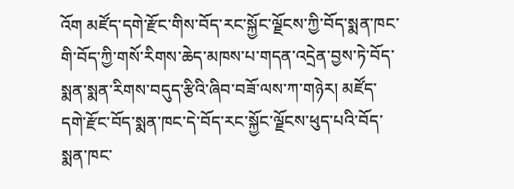འོག མཛོད་དགེ་རྫོང་གིས་བོད་རང་སྐྱོང་ལྗོངས་ཀྱི་བོད་སྨན་ཁང་གི་བོད་ཀྱི་གསོ་རིགས་ཆེད་མཁས་པ་གདན་འདྲེན་བྱས་ཏེ་བོད་སྨན་སྨན་རིགས་བདུད་རྩིའི་ཞིབ་བཟོ་ལས་ཀ་གཉེར། མཛོད་དགེ་རྫོང་བོད་སྨན་ཁང་དེ་བོད་རང་སྐྱོང་ལྗོངས་ཕུད་པའི་བོད་སྨན་ཁང་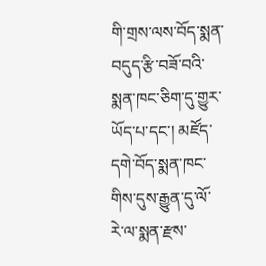གི་གྲས་ལས་བོད་སྨན་བདུད་རྩི་བཟོ་བའི་སྨན་ཁང་ཅིག་དུ་གྱུར་ཡོད་པ་དང་། མཛོད་དགེ་བོད་སྨན་ཁང་གིས་དུས་རྒྱུན་དུ་ལོ་རེ་ལ་སྨན་རྫས་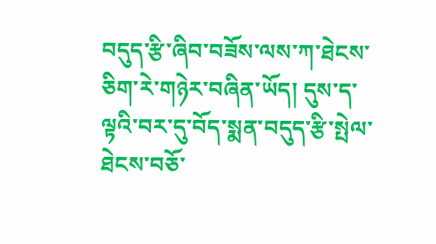བདུད་རྩི་ཞིབ་བཟོས་ལས་ཀ་ཐེངས་ཅིག་རེ་གཉེར་བཞིན་ཡོད། དུས་ད་ལྟའི་བར་དུ་བོད་སྨན་བདུད་རྩི་སྤེལ་ཐེངས་བཅོ་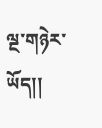ལྔ་གཉེར་ཡོད།།